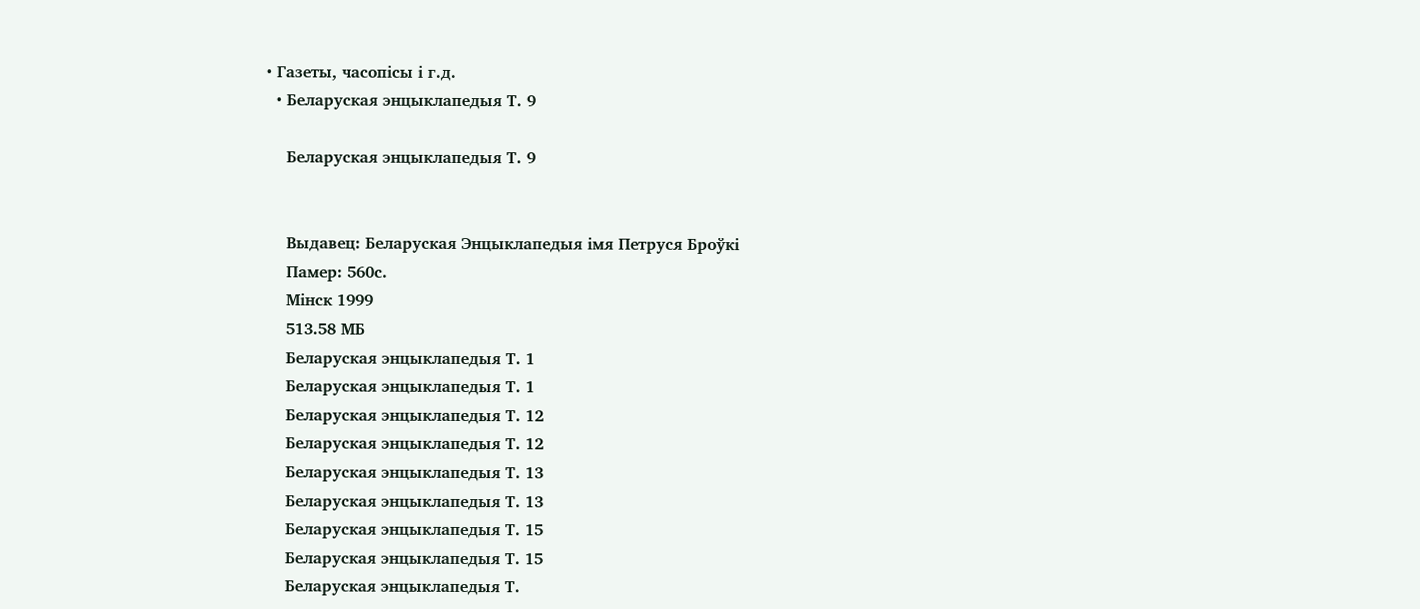• Газеты, часопісы і г.д.
  • Беларуская энцыклапедыя Т. 9

    Беларуская энцыклапедыя Т. 9


    Выдавец: Беларуская Энцыклапедыя імя Петруся Броўкі
    Памер: 560с.
    Мінск 1999
    513.58 МБ
    Беларуская энцыклапедыя Т. 1
    Беларуская энцыклапедыя Т. 1
    Беларуская энцыклапедыя Т. 12
    Беларуская энцыклапедыя Т. 12
    Беларуская энцыклапедыя Т. 13
    Беларуская энцыклапедыя Т. 13
    Беларуская энцыклапедыя Т. 15
    Беларуская энцыклапедыя Т. 15
    Беларуская энцыклапедыя Т.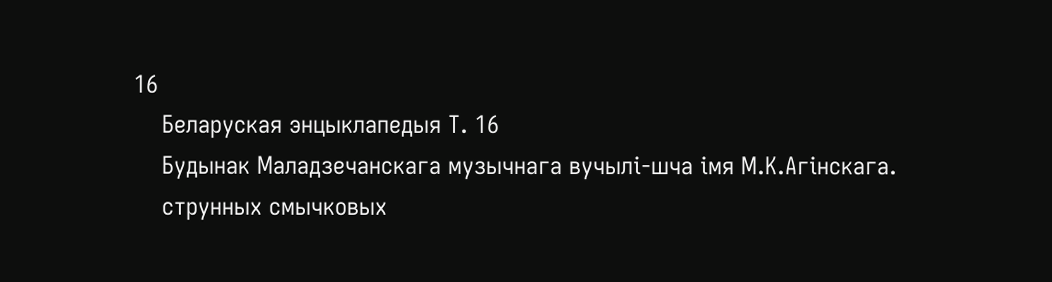16
    Беларуская энцыклапедыя Т. 16
    Будынак Маладзечанскага музычнага вучылі-шча імя М.К.Агінскага.
    струнных смычковых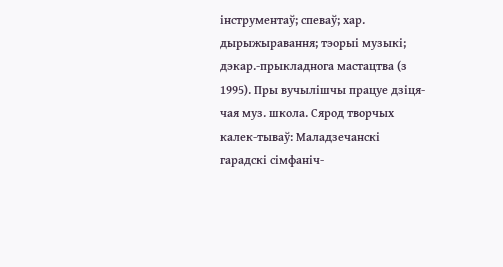інструментаў; спеваў; хар. дырыжыравання; тэорыі музыкі; дэкар.-прыкладнога мастацтва (з 1995). Пры вучылішчы працуе дзіця-чая муз. школа. Сярод творчых калек-тываў: Маладзечанскі гарадскі сімфаніч-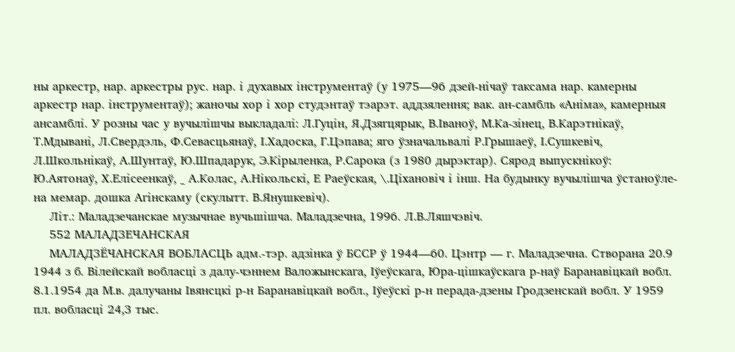ны аркестр, нар. аркестры рус. нар. і духавых інструментаў (у 1975—96 дзей-нічаў таксама нар. камерны аркестр нар. інструментаў); жаночы хор і хор студэнтаў тэарэт. аддзялення; вак. ан-самбль «Аніма», камерныя ансамблі. У розны час у вучылішчы выкладалі: Л.Гуцін, Я.Дзягцярык, В.Іваноў, М.Ка-зінец, В.Карэтнікаў, Т.Мдывані, Л.Свердэль, Ф.Севасцьянаў, І.Хадоска, Г.Цэпава; яго ўзначальвалі Р.Грышаеў, І.Сушкевіч, Л.Школьнікаў, А.Шунтаў, Ю.Шпадарук, Э.Кірыленка, Р.Сарока (з 1980 дырэктар). Сярод выпускнікоў: Ю.Аятонаў, Х.Елісеенкаў, _ А.Колас, А.Нікольскі, Е Раеўская, \.Ціхановіч і інш. На будынку вучылішча ўстаноўле-на мемар. дошка Агінскаму (скулытт. В.Янушкевіч).
    Літ.: Маладзечанскае музычнае вучьшішча. Маладзечна, 1996. Л.В.Ляшчэвіч.
    552 МАЛАДЗЕЧАНСКАЯ
    МАЛАДЗЁЧАНСКАЯ ВОБЛАСЦЬ адм.-тэр. адзінка ў БССР ў 1944—60. Цэнтр — г. Маладзечна. Створана 20.9 1944 з б. Вілейскай вобласці з далу-чэннем Валожынскага, Іўеўскага, Юра-цішкаўскага р-наў Баранавіцкай вобл. 8.1.1954 да М.в. далучаны Івянсцкі р-н Баранавіцкай вобл., Іўеўскі р-н перада-дзены Гродзенскай вобл. У 1959 пл. вобласці 24,3 тыс.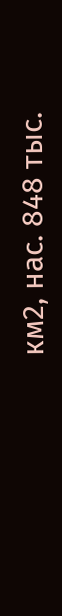км2, нас. 848 тыс.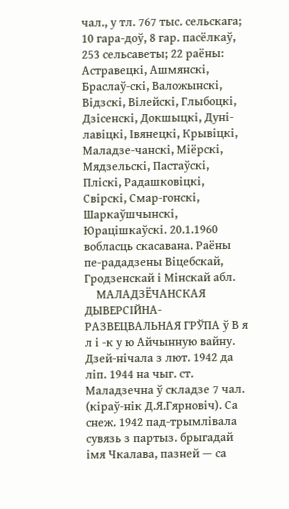чал., у тл. 767 тыс. сельскага; 10 гара-доў, 8 гар. пасёлкаў, 253 сельсаветы; 22 раёны: Астравецкі, Ашмянскі, Браслаў-скі, Валожынскі, Відзскі, Вілейскі, Глыбоцкі, Дзісенскі, Докшыцкі, Дуні-лавіцкі, Івянецкі, Крывіцкі, Маладзе-чанскі, Міёрскі, Мядзельскі, Пастаўскі, Пліскі, Радашковіцкі, Свірскі, Смар-гонскі, Шаркаўшчынскі, Юрацішкаўскі. 20.1.1960 вобласць скасавана. Раёны пе-рададзены Віцебскай, Гродзенскай і Мінскай абл.
    МАЛАДЗЁЧАНСКАЯ ДЫВЕРСІЙНА-РАЗВЕЦВАЛЬНАЯ ГРЎПА ў В я л і -к у ю Айчынную вайну. Дзей-нічала з лют. 1942 да ліп. 1944 на чыг. ст. Маладзечна ў складзе 7 чал. (кіраў-нік Д.Я.Гярновіч). Са снеж. 1942 пад-трымлівала сувязь з партыз. брыгадай імя Чкалава, пазней — са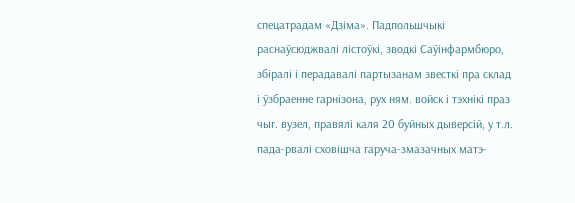спецатрадам «Дзіма». Падпольшчыкі раснаўсюджвалі лістоўкі, зводкі Саўінфармбюро, збіралі і перадавалі партызанам звесткі пра склад і ўзбраенне гарнізона, рух ням. войск і тэхнікі праз чыг. вузел, правялі каля 20 буйных дыверсій, у т.л. пада-рвалі сховішча гаруча-змазачных матэ-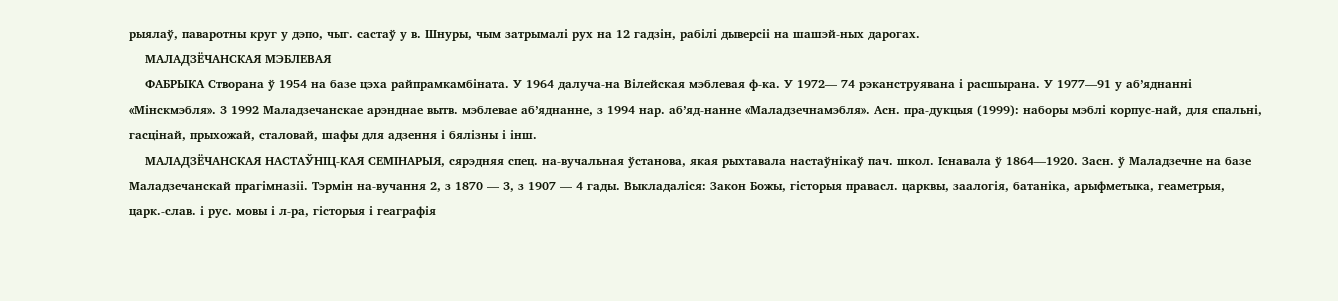рыялаў, паваротны круг у дэпо, чыг. састаў у в. Шнуры, чым затрымалі рух на 12 гадзін, рабілі дыверсіі на шашэй-ных дарогах.
    МАЛАДЗЁЧАНСКАЯ МЭБЛЕВАЯ
    ФАБРЫКА Створана ў 1954 на базе цэха райпрамкамбіната. У 1964 далуча-на Вілейская мэблевая ф-ка. У 1972— 74 рэканструявана і расшырана. У 1977—91 у аб’яднанні «Мінскмэбля». 3 1992 Маладзечанскае арэнднае вытв. мэблевае аб’яднанне, з 1994 нар. аб’яд-нанне «Маладзечнамэбля». Асн. пра-дукцыя (1999): наборы мэблі корпус-най, для спальні, гасцінай, прыхожай, сталовай, шафы для адзення і бялізны і інш.
    МАЛАДЗЁЧАНСКАЯ НАСТАЎНІЦ-КАЯ СЕМІНАРЫЯ, сярэдняя спец. на-вучальная ўстанова, якая рыхтавала настаўнікаў пач. школ. Існавала ў 1864—1920. Засн. ў Маладзечне на базе Маладзечанскай прагімназіі. Тэрмін на-вучання 2, з 1870 — 3, з 1907 — 4 гады. Выкладаліся: Закон Божы, гісторыя правасл. царквы, заалогія, батаніка, арыфметыка, геаметрыя, царк.-слав. і рус. мовы і л-ра, гісторыя і геаграфія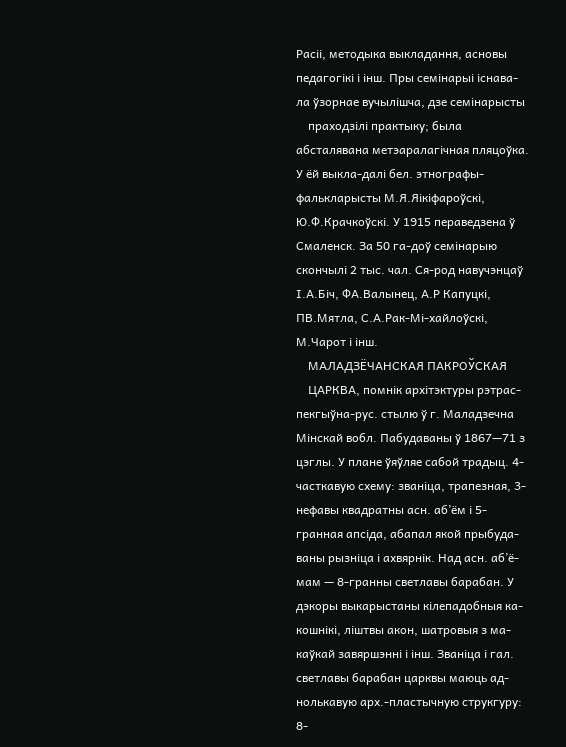Расіі, методыка выкладання, асновы педагогікі і інш. Пры семінарыі існава-ла ўзорнае вучылішча, дзе семінарысты
    праходзілі практыку; была абсталявана метэаралагічная пляцоўка. У ёй выкла-далі бел. этнографы-фалькларысты М.Я.Яікіфароўскі, Ю.Ф.Крачкоўскі. У 1915 пераведзена ў Смаленск. За 50 га-доў семінарыю скончылі 2 тыс. чал. Ся-род навучэнцаў І.А.Біч, ФА.Валынец, А.Р Капуцкі, ПВ.Мятла, С.А.Рак-Мі-хайлоўскі, М.Чарот і інш.
    МАЛАДЗЁЧАНСКАЯ ПАКРОЎСКАЯ
    ЦАРКВА, помнік архітэктуры рэтрас-пекгыўна-рус. стылю ў г. Маладзечна Мінскай вобл. Пабудаваны ў 1867—71 з цэглы. У плане ўяўляе сабой традыц. 4-часткавую схему: званіца, трапезная, 3-нефавы квадратны асн. аб’ём і 5-гранная апсіда, абапал якой прыбуда-ваны рызніца і ахвярнік. Над асн. аб’ё-мам — 8-гранны светлавы барабан. У дэкоры выкарыстаны кілепадобныя ка-кошнікі, ліштвы акон, шатровыя з ма-каўкай завяршэнні і інш. Званіца і гал. светлавы барабан царквы маюць ад-нолькавую арх.-пластычную струкгуру: 8-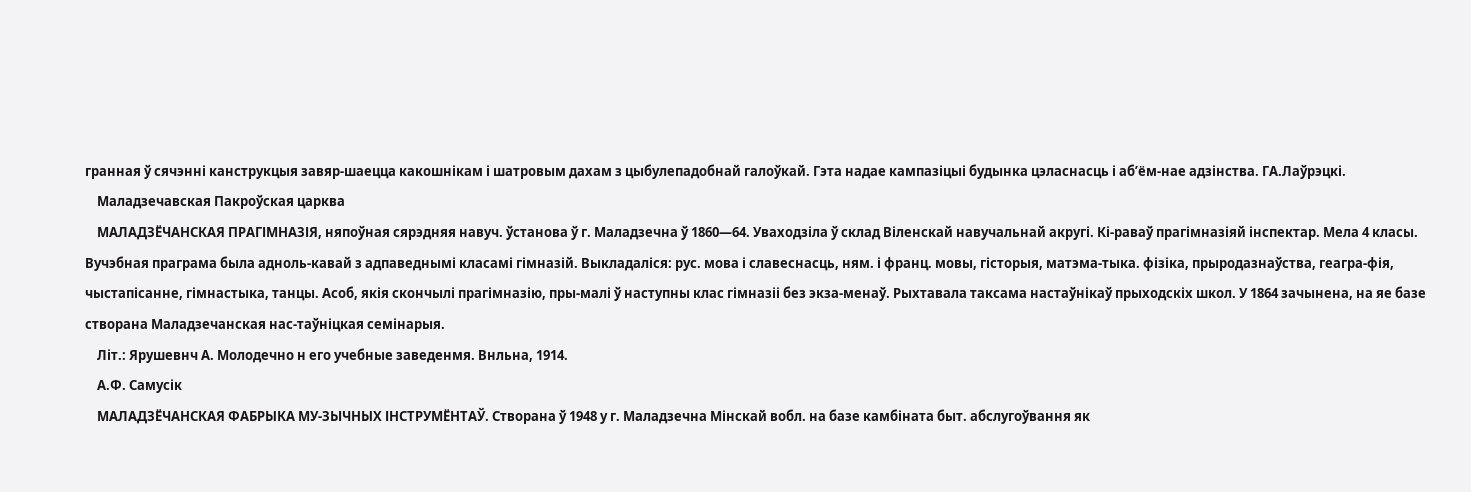гранная ў сячэнні канструкцыя завяр-шаецца какошнікам і шатровым дахам з цыбулепадобнай галоўкай. Гэта надае кампазіцыі будынка цэласнасць і аб’ём-нае адзінства. ГА.Лаўрэцкі.
    Маладзечавская Пакроўская царква
    МАЛАДЗЁЧАНСКАЯ ПРАГІМНАЗІЯ, няпоўная сярэдняя навуч. ўстанова ў г. Маладзечна ў 1860—64. Уваходзіла ў склад Віленскай навучальнай акругі. Кі-раваў прагімназіяй інспектар. Мела 4 класы. Вучэбная праграма была адноль-кавай з адпаведнымі класамі гімназій. Выкладаліся: рус. мова і славеснасць, ням. і франц. мовы, гісторыя, матэма-тыка. фізіка, прыродазнаўства, геагра-фія, чыстапісанне, гімнастыка, танцы. Асоб, якія скончылі прагімназію, пры-малі ў наступны клас гімназіі без экза-менаў. Рыхтавала таксама настаўнікаў прыходскіх школ. У 1864 зачынена, на яе базе створана Маладзечанская нас-таўніцкая семінарыя.
    Літ.: Ярушевнч А. Молодечно н его учебные заведенмя. Внльна, 1914.
    А.Ф. Самусік
    МАЛАДЗЁЧАНСКАЯ ФАБРЫКА МУ-ЗЬІЧНЫХ ІНСТРУМЁНТАЎ. Створана ў 1948 у г. Маладзечна Мінскай вобл. на базе камбіната быт. абслугоўвання як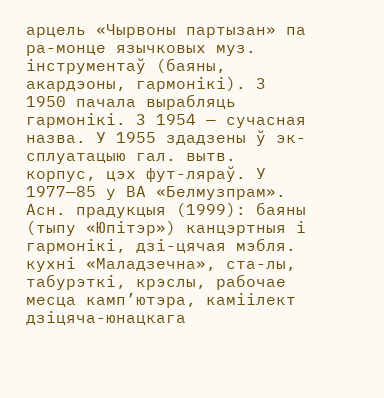арцель «Чырвоны партызан» па ра-монце язычковых муз. інструментаў (баяны, акардэоны, гармонікі). 3 1950 пачала вырабляць гармонікі. 3 1954 — сучасная назва. У 1955 здадзены ў эк-сплуатацыю гал. вытв. корпус, цэх фут-ляраў. У 1977—85 у ВА «Белмузпрам». Асн. прадукцыя (1999): баяны (тыпу «Юпітэр») канцэртныя і гармонікі, дзі-цячая мэбля. кухні «Маладзечна», ста-лы, табурэткі, крэслы, рабочае месца камп’ютэра, каміілект дзіцяча-юнацкага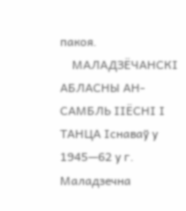пакоя.
    МАЛАДЗЁЧАНСКІ АБЛАСНЫ АН-САМБЛЬ ІІЁСНІ I ТАНЦА Існаваў у 1945—62 у г. Маладзечна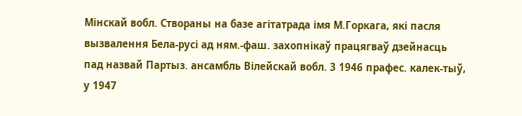Мінскай вобл. Створаны на базе агітатрада імя М.Горкага, які пасля вызвалення Бела-русі ад ням.-фаш. захопнікаў працягваў дзейнасць пад назвай Партыз. ансамбль Вілейскай вобл. 3 1946 прафес. калек-тыў, у 1947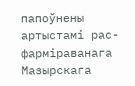папоўнены артыстамі рас-фарміраванага Мазырскага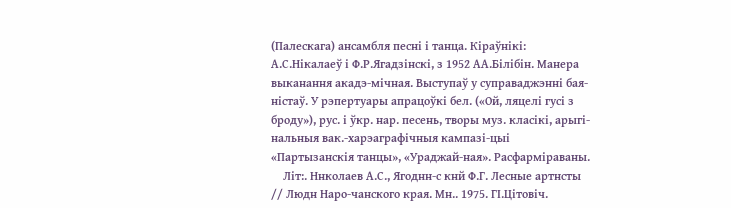(Палескага) ансамбля песні і танца. Кіраўнікі: А.С.Нікалаеў і Ф.Р.Ягадзінскі, з 1952 АА.Білібін. Манера выканання акадэ-мічная. Выступаў у суправаджэнні бая-ністаў. У рэпертуары апрацоўкі бел. («Ой, ляцелі гусі з броду»), рус. і ўкр. нар. песень, творы муз. класікі, арыгі-нальныя вак.-харэаграфічныя кампазі-цыі «Партызанскія танцы», «Ураджай-ная». Расфарміраваны.
    Літ:. Ннколаев А.С., Ягоднн-с кнй Ф.Г. Лесные артнсты // Людн Наро-чанского края. Мн.. 1975. ГІ.Цітовіч.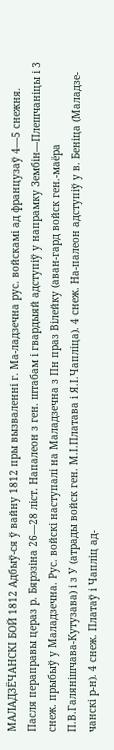МАЛАДЗЁЧАНСКІ БОЙ 1812 Адбыў-ся ў вайну 1812 пры вызваленні г. Ма-ладзечна рус. войскамі ад французаў 4—5 снежня. Пасля пераправы цераз р. Бярэзіна 26—28 ліст. Напалеон з ген. штабам і гвардыяй адступіў у напрамку Зембін—Плешчаніцы і 3 снеж. прыбыў у Маладзечна. Рус. войскі наступалі на Маладзечна з Пн праз Вілейку (аван-гард войск ген.-маёра П.В.Галянішчава-Кутузава) і з У (атрады войск ген. М.І.Платава і Я.І.Чапліца). 4 снеж. На-палеон адступіў у в. Беніца (Маладзе-чанскі р-н). 4 снеж. Платаў і Чапліц ад-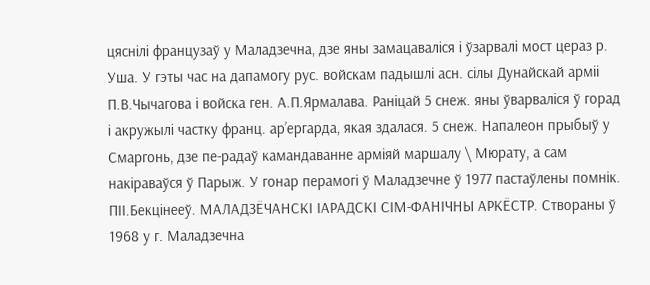цяснілі французаў у Маладзечна, дзе яны замацаваліся і ўзарвалі мост цераз р. Уша. У гэты час на дапамогу рус. войскам падышлі асн. сілы Дунайскай арміі П.В.Чычагова і войска ген. А.П.Ярмалава. Раніцай 5 снеж. яны ўварваліся ў горад і акружылі частку франц. ар’ергарда, якая здалася. 5 снеж. Напалеон прыбыў у Смаргонь, дзе пе-радаў камандаванне арміяй маршалу \ Мюрату, а сам накіраваўся ў Парыж. У гонар перамогі ў Маладзечне ў 1977 пастаўлены помнік. ПІІ.Бекцінееў. МАЛАДЗЁЧАНСКІ ІАРАДСКІ СІМ-ФАНІЧНЫ АРКЁСТР. Створаны ў 1968 у г. Маладзечна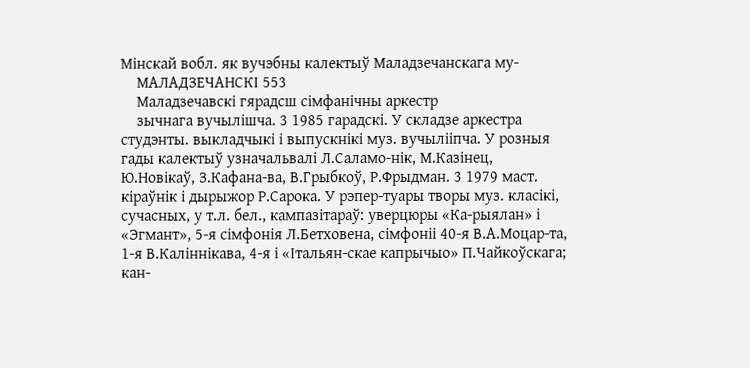Мінскай вобл. як вучэбны калектыў Маладзечанскага му-
    МАЛАДЗЕЧАНСКІ 553
    Маладзечавскі гярадсш сімфанічны аркестр
    зычнага вучылішча. 3 1985 гарадскі. У складзе аркестра студэнты. выкладчыкі і выпускнікі муз. вучылііпча. У розныя гады калектыў узначальвалі Л.Саламо-нік, М.Казінец, Ю.Новікаў, З.Кафана-ва, В.Грыбкоў, Р.Фрыдман. 3 1979 маст. кіраўнік і дырыжор Р.Сарока. У рэпер-туары творы муз. класікі, сучасных, у т.л. бел., кампазітараў: уверцюры «Ка-рыялан» і «Эгмант», 5-я сімфонія Л.Бетховена, сімфоніі 40-я В.А.Моцар-та, 1-я В.Каліннікава, 4-я і «Італьян-скае капрычыо» П.Чайкоўскага; кан-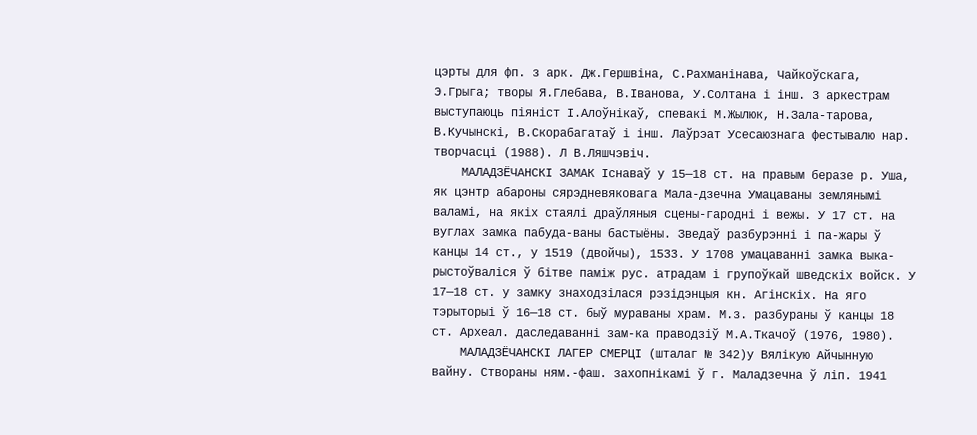цэрты для фп. з арк. Дж.Гершвіна, С.Рахманінава, Чайкоўскага, Э.Грыга; творы Я.Глебава, В.Іванова, У.Солтана і інш. 3 аркестрам выступаюць піяніст І.Алоўнікаў, спевакі М.Жылюк, Н.Зала-тарова, В.Кучынскі, В.Скорабагатаў і інш. Лаўрэат Усесаюзнага фестывалю нар. творчасці (1988). Л В.Ляшчэвіч.
    МАЛАДЗЁЧАНСКІ ЗАМАК Існаваў у 15—18 ст. на правым беразе р. Уша, як цэнтр абароны сярэдневяковага Мала-дзечна Умацаваны землянымі валамі, на якіх стаялі драўляныя сцены-гародні і вежы. У 17 ст. на вуглах замка пабуда-ваны бастыёны. Зведаў разбурэнні і па-жары ў канцы 14 ст., у 1519 (двойчы), 1533. У 1708 умацаванні замка выка-рыстоўваліся ў бітве паміж рус. атрадам і групоўкай шведскіх войск. У 17—18 ст. у замку знаходзілася рэзідэнцыя кн. Агінскіх. На яго тэрыторыі ў 16—18 ст. быў мураваны храм. М.з. разбураны ў канцы 18 ст. Археал. даследаванні зам-ка праводзіў М.А.Ткачоў (1976, 1980).
    МАЛАДЗЁЧАНСКІ ЛАГЕР СМЕРЦІ (шталаг № 342)у Вялікую Айчынную вайну. Створаны ням.-фаш. захопнікамі ў г. Маладзечна ў ліп. 1941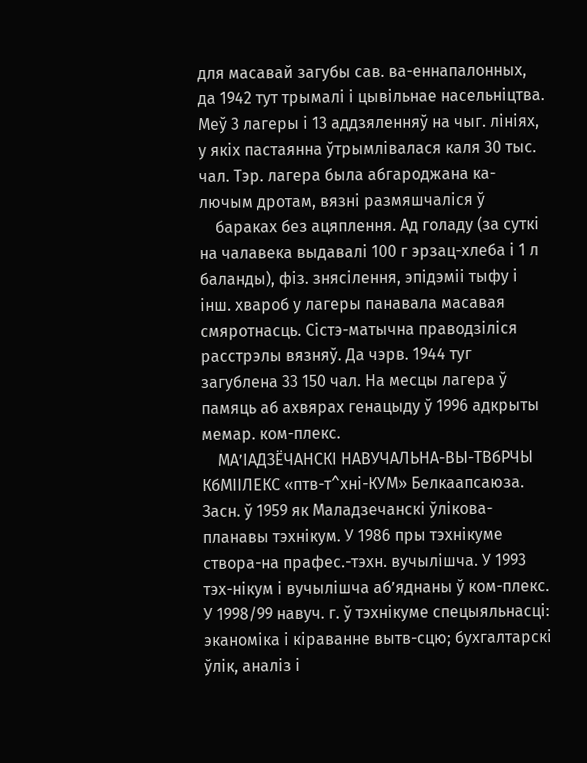для масавай загубы сав. ва-еннапалонных, да 1942 тут трымалі і цывільнае насельніцтва. Меў 3 лагеры і 13 аддзяленняў на чыг. лініях, у якіх пастаянна ўтрымлівалася каля 30 тыс. чал. Тэр. лагера была абгароджана ка-лючым дротам, вязні размяшчаліся ў
    бараках без ацяплення. Ад голаду (за суткі на чалавека выдавалі 100 г эрзац-хлеба і 1 л баланды), фіз. знясілення, эпідэміі тыфу і інш. хвароб у лагеры панавала масавая смяротнасць. Сістэ-матычна праводзіліся расстрэлы вязняў. Да чэрв. 1944 туг загублена 33 150 чал. На месцы лагера ў памяць аб ахвярах генацыду ў 1996 адкрыты мемар. ком-плекс.
    МА’ІАДЗЁЧАНСКІ НАВУЧАЛЬНА-ВЫ-ТВбРЧЫ КбМІІЛЕКС «птв-т^хні-КУМ» Белкаапсаюза. Засн. ў 1959 як Маладзечанскі ўлікова-планавы тэхнікум. У 1986 пры тэхнікуме створа-на прафес.-тэхн. вучылішча. У 1993 тэх-нікум і вучылішча аб’яднаны ў ком-плекс. У 1998/99 навуч. г. ў тэхнікуме спецыяльнасці: эканоміка і кіраванне вытв-сцю; бухгалтарскі ўлік, аналіз і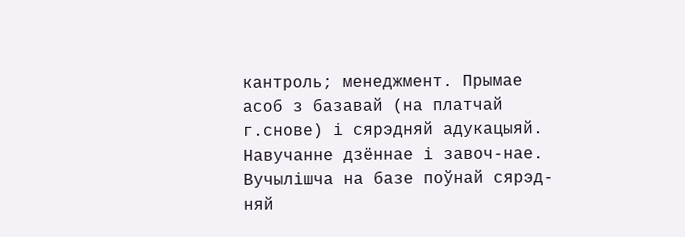кантроль; менеджмент. Прымае асоб з базавай (на платчай г.снове) і сярэдняй адукацыяй. Навучанне дзённае і завоч-нае. Вучылішча на базе поўнай сярэд-няй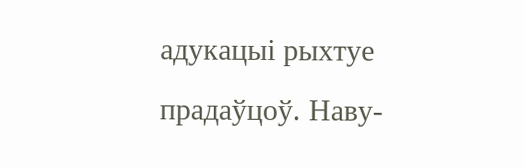адукацыі рыхтуе прадаўцоў. Наву-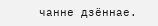чанне дзённае.